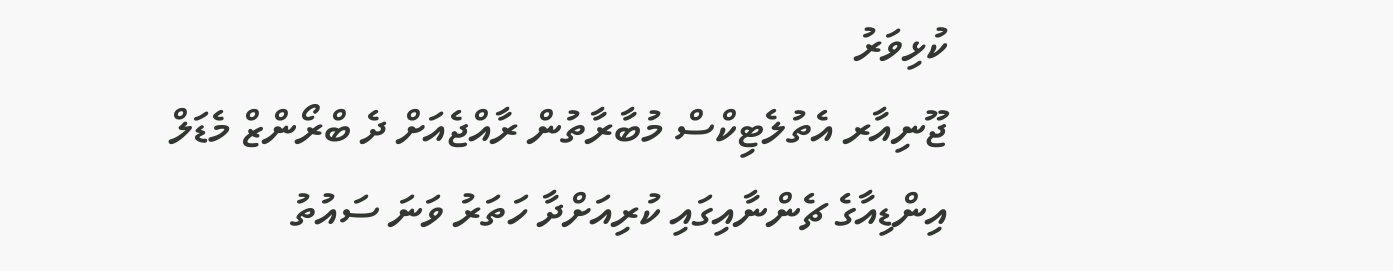ކުޅިވަރު
ޖޫނިއާރ އެތުލެޓިކްސް މުބާރާތުން ރާއްޖެއަށް ދެ ބްރޯންޒް މެޑަލް
އިންޑިއާގެ ޗެންނާއިގައި ކުރިއަށްދާ ހަތަރު ވަނަ ސައުތު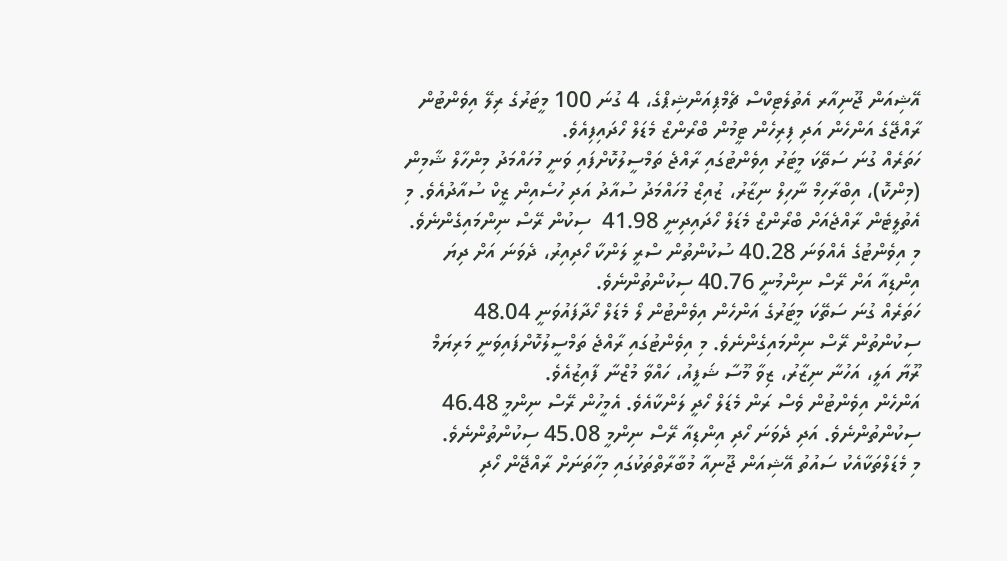އޭޝިއަން ޖޫނިއާރ އެތުލެޓިކްސް ޗެމްޕިއަންޝިޕްގެ، 4 ގުނަ 100 މީޓަރުގެ ރިލޭ އިވެންޓުން ރާއްޖޭގެ އަންހެން އަދި ފިރިހެން ޓީމުން ބްރޯންޒް މެޑަލް ހޯދައިފިއެވެ.
ހަތަރެއް ގުނަ ސަތޭކަ މީޓަރު އިވެންޓުގައި ރާއްޖެ ތަމްސީލުކޮށްފައި ވަނީ މުހައްމަދު މިންހާލް ޝާމިން (މިންކޮ)، އިބްރާހިމް ނާހިލް ނިޒާރު، ޒުއިޒް މުހައްމަދު ސުއާދު އަދި ހުސެއިން ޒީކް ސުއާދުއެވެ. މި އެތުލީޓެން ރާއްޖެއަށް ބްރޯންޒް މެޑަލް ހޯދައިދިނީ 41.98  ސިކުން ރޭސް ނިންމައިގެންނެވެ.
މި އިވެންޓުގެ އެއްވަނަ 40.28 ސުކުންތުން ސްރީ ލަންކާ ހޯދިއިރު، ދެވަނަ އަށް ދިޔަ އިންޑިއާ އަށް ރޭސް ނިންމުނީ 40.76 ސިކުންތުންނެވެ.
ހަތަރެއް ގުނަ ސަތޭކަ މީޓަރުގެ އަންހެން އިވެންޓުން ލޯ މެޑަލް ހޯދާފައުވަނީ 48.04 ސިކުންތުން ރޭސް ނިންމައިގެންނެވެ. މި އިވެންޓުގައި ރާއްޖެ ތަމްސީލުކޮށްފައިވަނީ މަރިޔަމް ރޫޔާ އަލީ، އަހުނާ ނިޒާރު، ޒިވާ މޫސާ ޝަފީއު، ހައްވާ މުޒްނާ ފާއިޒުއެވެ.
އަންހެން އިވެންޓުން ވެސް ރަން މެޑަލް ހޯދީ ލަންކާއެވެ. އެމީހުން ރޭސް ނިންމީ 46.48 ސިކުންތުންނެވެ. އަދި ދެވަނަ ހޯދި އިންޑިއާ ރޭސް ނިންމީ 45.08 ސިކުންތުންނެވެ.
މި މެޑަލްތަކާއެކު ސައުތު އޭޝިއަން ޖޫނިއާ މުބާރާތްތަކުގައި މިހާތަނަށް ރާއްޖޭން ހޯދި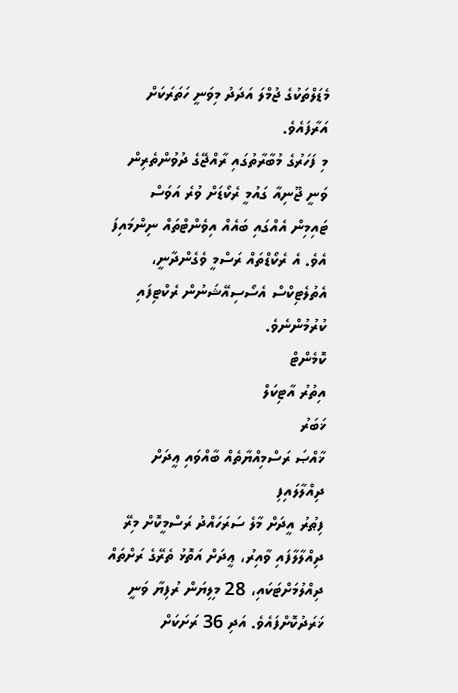މެޑަލްތަކުގެ ޖުމްލަ އަދަދު މިވަނީ ހަތަރަކަށް އަރާފައެވެ.
މި ފަހަރުގެ މުބާރާތުގައި ރާއްޖޭގެ ދުވުންތެރިން ވަނީ ޖޫނިއާ ގައުމީ ރެކޯޑަށް ވުރެ އަވަސް ޓައިމިން އެއްގައި ބައެއް އިވެންޓްތައް ނިންމައިފަ އެވެ. އެ ރެކޯޑްތައް ރަސްމީ ވެގެންދާނީ، އެތުލެޓިކްސް އެސޯސިއޭޝަނުން ރެކްޓިފައި ކުރުމުންނެވެ.
ކޮމެންޓް
އިތުރު އާޓިކަލް
ޚަބަރު
ޚާއްޞަ ރަސްމިއްޔާތެއް ބާއްވައި ޢީދަށް ދިއްލާލައިފި
ފިޠުރު އީދަށް މާލެ ސަރަހައްދު ރަސްމީކޮށް މިރޭ ދިއްލާލާފައި ވާއިރު، ޢީދަށް އަތޮޅު ތެރޭގެ ރަށްތައް ދިއްލުމަށްޓަކައި، 28 މިލިޔަން ރުފިޔާ ވަނީ ޚަރަދުކޮށްފައެވެ. އަދި 36 ރަށަކަށް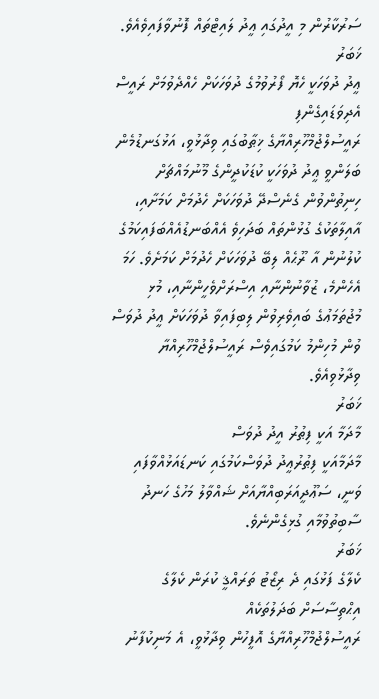ސަރުކާރުން މި އީދުގައި ޢީދު ލައިޓްތައް ފޮނުވާފައިވެއެވެ.
ޚަބަރު
ޢީދު ދުވަހަކީ ހެޔޮ ފޯރުވުމުގެ ދުވަހަކަށް ހެއްދެވުމަށް ރައީސް އެދިވަޑައިގެންފި
ރައީސުލްޖުމްހޫރިއްޔާގެ ޚިޠާބުގައި ވިދާޅުވީ، އަޅުގަނޑުމެން ބަލަންވީ ޢީދު ދުވަހަކީ ކުޑަކުދީންގެ މޫނުމައްޗަށް ހިނިތުންވުން ގެނެސްދޭ ދުވަހަކަށް ހެދުމަށް ކަމަށާއި، އާއިލާތަކުގެ ގުޅުންތައް ބަދަހިވެ އެއްބަނޑުއެއްބަފައިކަމުގެ ކުލުނުން އާ ރޫޙެއް ލިބޭ ދުވަހަކަށް ހެދުމަށް ކަމަށެވެ. ހަމަ އެހެންމެ، ޒުވާނުންނާއި އިސްރަށްވެހީންނާއި، މުޅި މުޖުތަމަޢުގެ ބައިވެރިވުން ލިބިފައިވާ ދުވަހަކަށް ޢީދު ދުވަސް ވުން މުހިންމު ކަމުގައިވެސް ރައީސުލްޖުމްހޫރިއްޔާ ވިދާޅުވިއެވެ.
ޚަބަރު
މާދަމާ އަކީ ފިޠުރު އީދު ދުވަސް
މާދަމާއަކީ ފިޠުރުޢީދު ދުވަސްކަމުގައި ކަނޑައަޅުއްވާފައި ވަނީ، ސަޢޫދީއަރަބިއްޔާއަށް ޝައްވާލު މަހުގެ ހަނދު ސާބިތުވުމާއި ގުޅިގެންނެވެ.
ޚަބަރު
ކެލާގެ ފަޅުގައި ދެ ރިޒޯޓު ތަރައްޤީ ކުރަން ކެލާގެ އިޙްތިސާސަށް ބަދަލުތަކެއް
ރައީސުލްޖުމްހޫރިއްޔާގެ އޮފީހުން ވިދާޅުވީ، އެ މަނިކުފާނު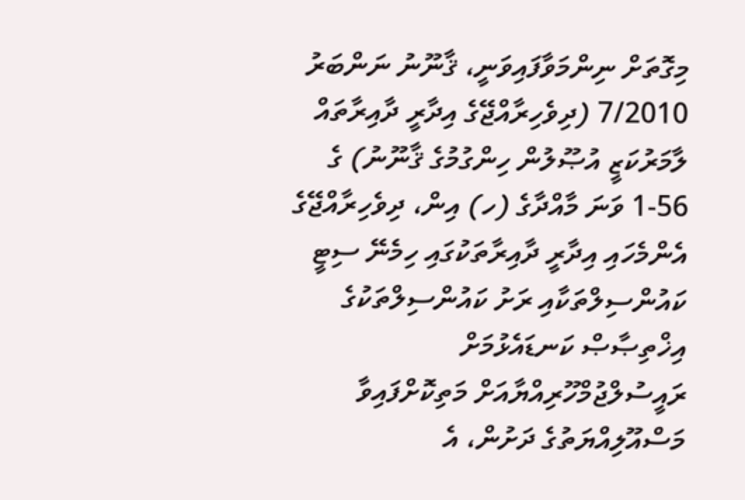މިގޮތަށް ނިންމަވާފައިވަނީ، ޤާނޫނު ނަންބަރު 7/2010 (ދިވެހިރާއްޖޭގެ އިދާރީ ދާއިރާތައް ލާމަރުކަޒީ އުޞޫލުން ހިންގުމުގެ ޤާނޫނު) ގެ 56-1 ވަނަ މާއްދާގެ (ހ) އިން، ދިވެހިރާއްޖޭގެ އެންމެހައި އިދާރީ ދާއިރާތަކުގައި ހިމެނޭ ސިޓީ ކައުންސިލްތަކާއި ރަށު ކައުންސިލްތަކުގެ އިޚްތިޞާޞް ކަނޑައެޅުމަށް ރައީސުލްޖުމްހޫރިއްޔާއަށް މަތިކޮށްފައިވާ މަސްއޫލިއްޔަތުގެ ދަށުން، އެ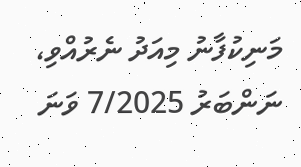މަނިކުފާނު މިއަދު ނެރުއްވި، ނަންބަރު 7/2025 ވަނަ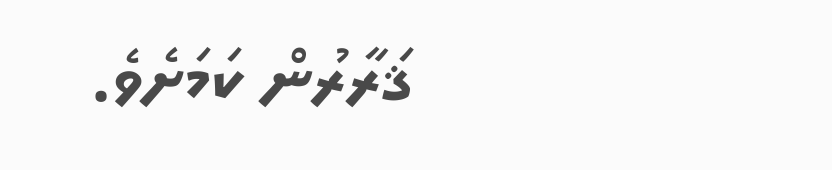ޤަރާރުން ކަމަށެވެ.